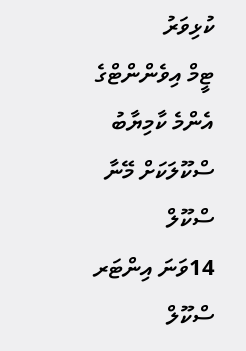ކުޅިވަރު
ޓީމް އިވެންންޓްގެ އެންމެ ކާމިޔާބު ސްކޫލަކަށް މޭނާ ސްކޫލް
14ވަނަ އިންޓަރ ސްކޫލް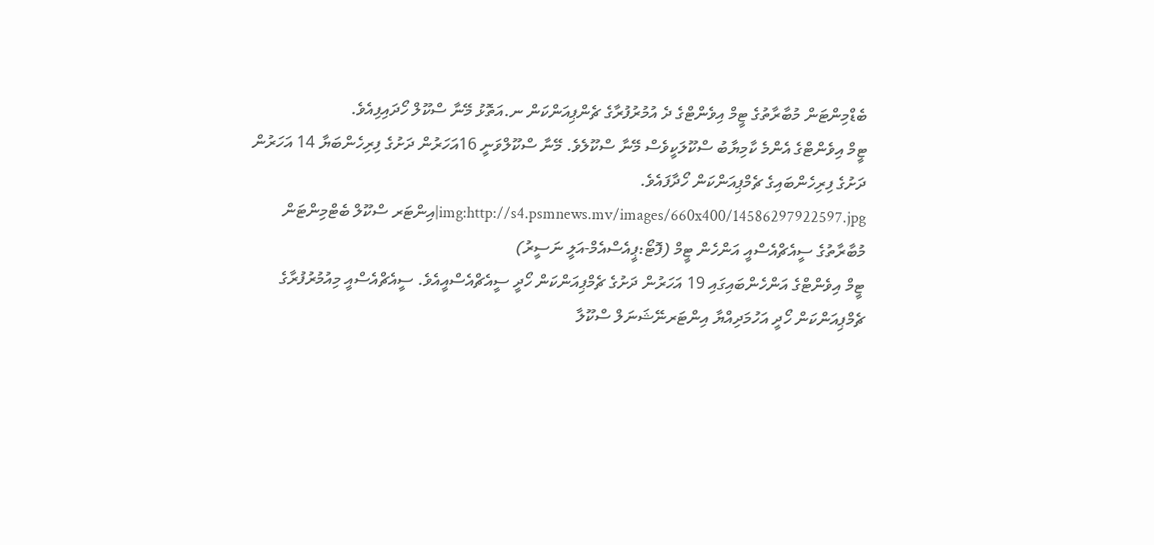ބެޑްމިންޓަން މުބާރާތުގެ ޓީމް އިވެންޓްގެ ދެ އުމުރުފުރާގެ ޗެންޕިއަންކަން ނ.އަތޮޅު މޭނާ ސްކޫލް ހޯދައިފިއެވެ.
ޓީމް އިވެންޓްގެ އެންމެ ކާމިޔާބު ސްކޫލަކީވެސް މޭނާ ސްކޫލެވެ. މޭނާ ސްކޫލްވަނީ 16އަހަރުން ދަށުގެ ފިރިހެންބަޔާ 14 އަހަރުން ދަށުގެ ފިރިހެންބައިގެ ޗެމްޕިއަންކަން ހޯދާފައެވެ.
img:http://s4.psmnews.mv/images/660x400/14586297922597.jpg|އިންޓަރ ސްކޫލް ބެޓްމިންޓަން މުބާރާތުގެ ސީއެޗްއެސްއީ އަންހެން ޓީމް (ފޮޓޯ:ޕީއެސްއެމް-އަލީ ނަސީރު)
ޓީމް އިވެންޓްގެ އަންހެންބައިގައި 19 އަހަރުން ދަށުގެ ޗެމްޕިއަންކަން ހޯދީ ސީއެޗްއެސްއީއެވެ. ސީއެޗްއެސްއީ މިއުމުރުފުރާގެ ޗެމްޕިއަންކަން ހޯދީ އަހުމަދިއްޔާ އިންޓަރނޭޝަނަލް ސްކޫލާ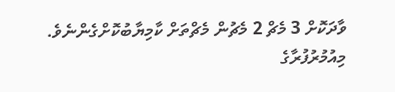ވާދަކޮށް 3 މެޗް 2 މެޗުން މެޗްތަށް ކާމިޔާބުކޮށްގެންނެވެ.
މިއުމުރުފުރާގެ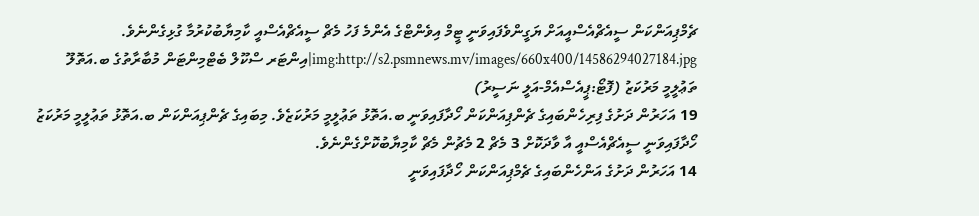ޗެމްޕިއަންކަން ސީއެޗްއެސްއީއަށް ޔަގީންވެފައިވަނީ ޓީމް އިވެންޓްގެ އެންމެ ފަހު މެޗް ސީއެޗްއެސްއީ ކާމިޔާބުކުރުމާ ގުޅިގެންނެވެ.
img:http://s2.psmnews.mv/images/660x400/14586294027184.jpg|އިންޓަރ ސްކޫލް ބެޓްމިންޓަން މުބާރާތުގެ ބ.އަތޮލޫ ތަޢުލީމީ މަރުކަޒު (ފޮޓޯ:ޕީއެސްއެމް-އަލީ ނަސީރު)
19 އަހަރުން ދަށުގެ ފިރިހެންބައިގެ ޗެންޕިއަންކަން ހޯދާފައިވަނީ ބ.އަތޮޅު ތަޢުލީމީ މަރުކަޒެވެ. މިބައިގެ ޗެންޕިއަންކަން ބ.އަތޮޅު ތަޢުލީމީ މަރުކަޒު ހޯދާފައިވަނީ ސީއެޗްއެސްއީ އާ ވާދަކޮށް 3 މެޗް 2 މެޗުން މެޗް ކާމިޔާބުކޮށްގެންނެވެ.
14 އަހަރުން ދަށުގެ އަންހެންބައިގެ ޗެމްޕިއަންކަން ހޯދާފައިވަނީ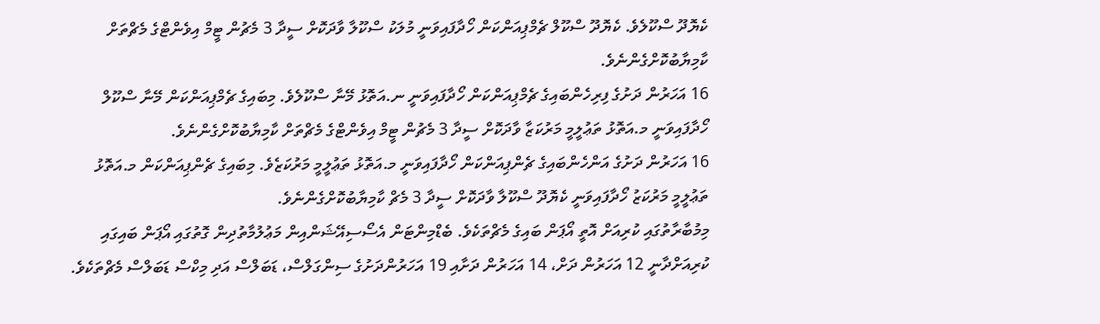ކެޔޮދޫ ސްކޫލެވެ. ކެޔޮދޫ ސްކޫލް ޗެމްޕިއަންކަން ހޯދާފައިވަނީ މުލަކު ސްކޫލާ ވާދަކޮށް ސީދާ 3 މެޗުން ޓީމް އިވެންޓްގެ މެޗްތަށް ކާމިޔާބުކޮށްގެންނެވެ.
16 އަހަރުން ދަށުގެ ފިރިހެންބައިގެ ޗެމްޕިއަންކަން ހޯދާފައިވަނީ ނ.އަތޮޅު މޭނާ ސްކޫލެވެ. މިބައިގެ ޗެމްޕިއަންކަން މޭނާ ސްކޫލް ހޯދާފައިވަނީ މ.އަތޮޅު ތަޢުލީމީ މަރުކަޒާ ވާދަކޮށް ސީދާ 3 މެޗުން ޓީމް އިވެންޓްގެ މެޗްތަށް ކާމިޔާބުކޮށްގެންނެވެ.
16 އަހަރުން ދަށުގެ އަންހެންބައިގެ ޗެންޕިއަންކަން ހޯދާފައިވަނީ މ.އަތޮޅު ތަޢުލީމީ މަރުކަޒެވެ. މިބައިގެ ޗެންޕިއަންކަން މ.އަތޮޅު ތަޢުލީމީ މަރުކަޒު ހޯދާފައިވަނީ ކެޔޮދޫ ސްކޫލާ ވާދަކޮށް ސީދާ 3 މެޗް ކާމިޔާބުކޮށްގެންނެވެ.
މިމުބާރާތުގައި ކުރިއަށް އޮތީ އޯޕަން ބައިގެ މެޗްތަކެވެ. ބެޑްމިންޓަން އެސޯސިއޭޝަންއިން މަޢުލުމާތުދިން ގޮތުގައި އޯޕަން ބައިގައި ކުރިއަށްދާނީ 12 އަހަރުން ދަށް، 14 އަހަރުން ދަށާއި 19 އަހަރުންދަށުގެ ސިންގަލްސް، ޑަބަލްސް އަދި މިކްސް ޑަބަލްސް މެޗްތަކެވެ.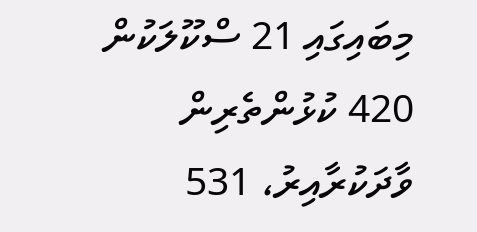މިބައިގައި 21 ސްކޫލަކުން 420 ކުޅުންތެރިން ވާދަކުރާއިރު، 531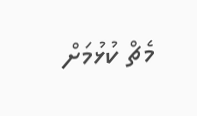މެޗް ކުޅުމަށް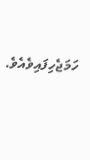ހަމަޖެހިފައިވެއެވެ.